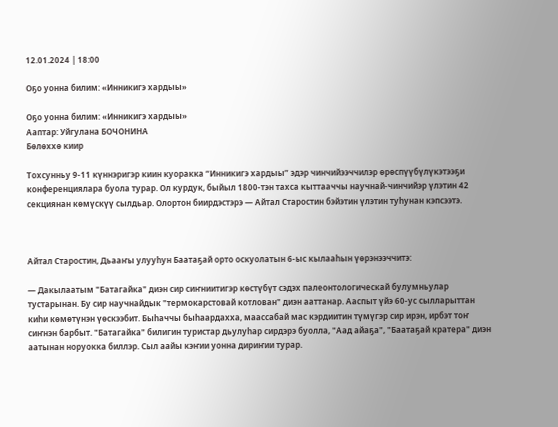12.01.2024 | 18:00

Оҕо уонна билим: «Инникигэ хардыы»

Оҕо уонна билим: «Инникигэ хардыы»
Ааптар: Уйгулана БОЧОНИНА
Бөлөххө киир

Тохсунньу 9-11 күннэригэр киин куоракка “Инникигэ хардыы” эдэр чинчийээччилэр өрөспүүбүлүкэтээҕи конференциялара буола турар. Ол курдук, быйыл 1800-тэн тахса кыттааччы научнай-чинчийэр үлэтин 42 секциянан көмүскүү сылдьар. Олортон биирдэстэрэ — Айтал Старостин бэйэтин үлэтин туһунан кэпсээтэ.



Айтал Старостин, Дьааҥы улууһун Баатаҕай орто оскуолатын 6-ыс кылааһын үөрэнээччитэ:

— Дакылаатым "Батагайка" диэн сир сиҥниитигэр көстүбүт сэдэх палеонтологическай булумньулар тустарынан. Бу сир научнайдык "термокарстовай котлован" диэн ааттанар. Ааспыт үйэ 60-ус сылларыттан киһи көмөтүнэн үөскээбит. Быһаччы быһаардахха, маассабай мас кэрдиитин түмүгэр сир ирэн, ирбэт тоҥ сиҥнэн барбыт. "Батагайка" билигин туристар дьулуһар сирдэрэ буолла, "Аад айаҕа", "Баатаҕай кратера" диэн аатынан норуокка биллэр. Сыл аайы кэҥии уонна дириҥии турар.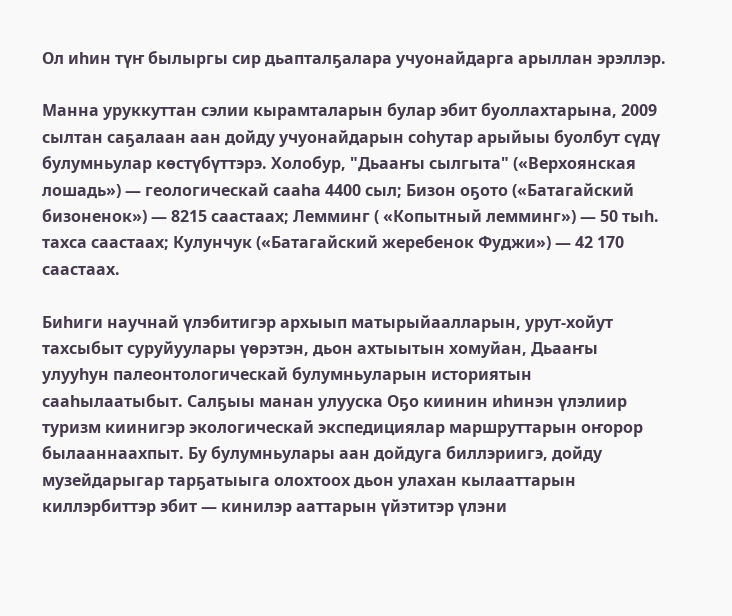Ол иһин түҥ былыргы сир дьапталҕалара учуонайдарга арыллан эрэллэр.

Манна уруккуттан сэлии кырамталарын булар эбит буоллахтарына, 2009 сылтан саҕалаан аан дойду учуонайдарын соһутар арыйыы буолбут сүдү булумньулар көстүбүттэрэ. Холобур, "Дьааҥы сылгыта" («Верхоянская лошадь») — геологическай сааһа 4400 сыл; Бизон оҕото («Батагайский бизоненок») — 8215 саастаах; Лемминг ( «Копытный лемминг») — 50 тыһ. тахса саастаах; Кулунчук («Батагайский жеребенок Фуджи») — 42 170 саастаах.

Биһиги научнай үлэбитигэр архыып матырыйаалларын, урут-хойут тахсыбыт суруйуулары үөрэтэн, дьон ахтыытын хомуйан, Дьааҥы улууһун палеонтологическай булумньуларын историятын сааһылаатыбыт. Салҕыы манан улууска Оҕо киинин иһинэн үлэлиир туризм киинигэр экологическай экспедициялар маршруттарын оҥорор былааннаахпыт. Бу булумньулары аан дойдуга биллэриигэ, дойду музейдарыгар тарҕатыыга олохтоох дьон улахан кылааттарын киллэрбиттэр эбит — кинилэр ааттарын үйэтитэр үлэни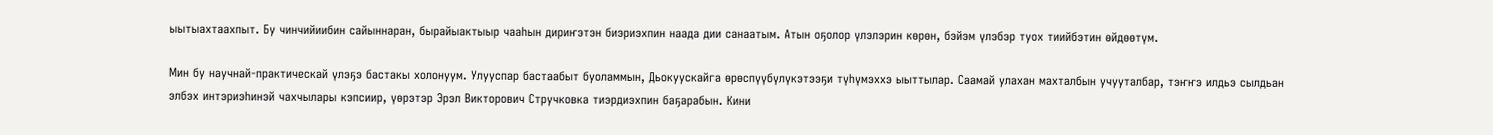ыытыахтаахпыт. Бу чинчийиибин сайыннаран, бырайыактыыр чааһын дириҥэтэн биэриэхпин наада дии санаатым. Атын оҕолор үлэлэрин көрөн, бэйэм үлэбэр туох тиийбэтин өйдөөтүм.

Мин бу научнай-практическай үлэҕэ бастакы холонуум. Улууспар бастаабыт буоламмын, Дьокуускайга өрөспүүбүлүкэтээҕи түһүмэххэ ыыттылар. Саамай улахан махталбын учууталбар, тэҥҥэ илдьэ сылдьан элбэх интэриэһинэй чахчылары кэпсиир, үөрэтэр Эрэл Викторович Стручковка тиэрдиэхпин баҕарабын. Кини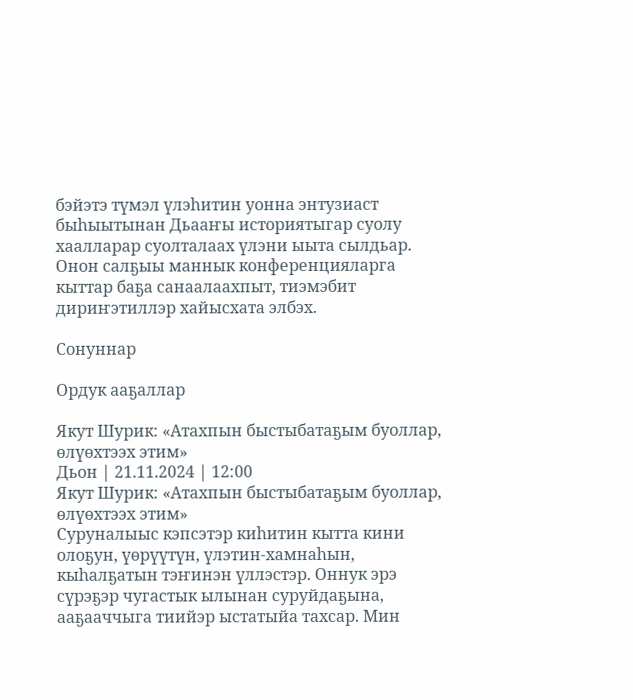бэйэтэ түмэл үлэһитин уонна энтузиаст быһыытынан Дьааҥы историятыгар суолу хаалларар суолталаах үлэни ыыта сылдьар. Онон салҕыы маннык конференцияларга кыттар баҕа санаалаахпыт, тиэмэбит дириҥэтиллэр хайысхата элбэх.

Сонуннар

Ордук ааҕаллар

Якут Шурик: «Атахпын быстыбатаҕым буоллар, өлүөхтээх этим»
Дьон | 21.11.2024 | 12:00
Якут Шурик: «Атахпын быстыбатаҕым буоллар, өлүөхтээх этим»
Суруналыыс кэпсэтэр киһитин кытта кини олоҕун, үөрүүтүн, үлэтин-хамнаһын, кыһалҕатын тэҥинэн үллэстэр. Оннук эрэ сүрэҕэр чугастык ылынан суруйдаҕына, ааҕааччыга тиийэр ыстатыйа тахсар. Мин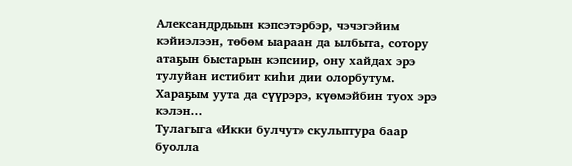Александрдыын кэпсэтэрбэр, чэчэгэйим кэйиэлээн, төбөм ыараан да ылбыта, сотору атаҕын быстарын кэпсиир, ону хайдах эрэ тулуйан истибит киһи дии олорбутум. Хараҕым уута да сүүрэрэ, күөмэйбин туох эрэ кэлэн...
Тулагыга «Икки булчут» скульптура баар буолла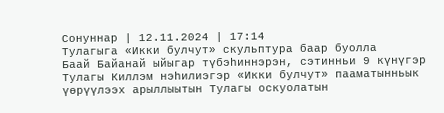Сонуннар | 12.11.2024 | 17:14
Тулагыга «Икки булчут» скульптура баар буолла
Баай Байанай ыйыгар түбэһиннэрэн, сэтинньи 9 күнүгэр Тулагы Киллэм нэһилиэгэр «Икки булчут» пааматынньык үөрүүлээх арыллыытын Тулагы оскуолатын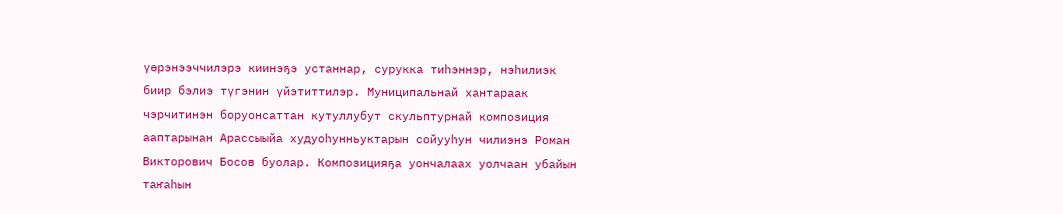үөрэнээччилэрэ киинэҕэ устаннар, сурукка тиһэннэр, нэһилиэк биир бэлиэ түгэнин үйэтиттилэр. Муниципальнай хантараак чэрчитинэн боруонсаттан кутуллубут скульптурнай композиция ааптарынан Арассыыйа худуоһунньуктарын сойууһун чилиэнэ Роман Викторович Босов буолар. Композицияҕа уончалаах уолчаан убайын таҥаһын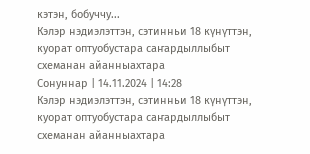кэтэн, бобуччу...
Кэлэр нэдиэлэттэн, сэтинньи 18 күнүттэн, куорат оптуобустара саҥардыллыбыт схеманан айанныахтара
Сонуннар | 14.11.2024 | 14:28
Кэлэр нэдиэлэттэн, сэтинньи 18 күнүттэн, куорат оптуобустара саҥардыллыбыт схеманан айанныахтара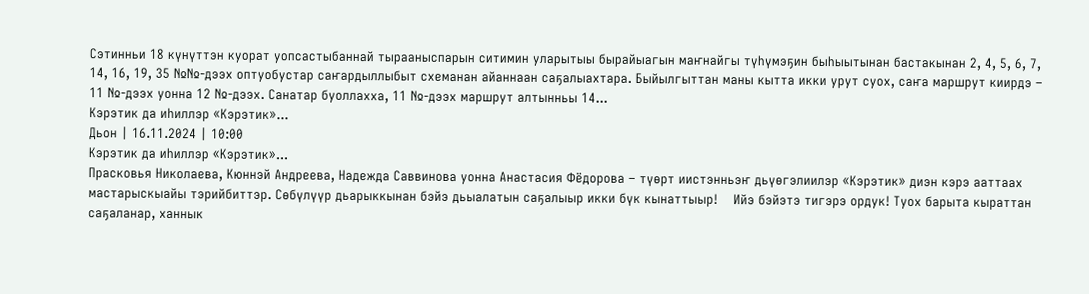Сэтинньи 18 күнүттэн куорат уопсастыбаннай тырааныспарын ситимин уларытыы бырайыагын маҥнайгы түһүмэҕин быһыытынан бастакынан 2, 4, 5, 6, 7, 14, 16, 19, 35 №№-дээх оптуобустар саҥардыллыбыт схеманан айаннаан саҕалыахтара. Быйылгыттан маны кытта икки урут суох, саҥа маршрут киирдэ – 11 №-дээх уонна 12 №-дээх. Санатар буоллахха, 11 №-дээх маршрут алтынньы 14...
Кэрэтик да иһиллэр «Кэрэтик»...
Дьон | 16.11.2024 | 10:00
Кэрэтик да иһиллэр «Кэрэтик»...
Прасковья Николаева, Кюннэй Андреева, Надежда Саввинова уонна Анастасия Фёдорова – түөрт иистэнньэҥ дьүөгэлиилэр «Кэрэтик» диэн кэрэ ааттаах мастарыскыайы тэрийбиттэр. Сөбүлүүр дьарыккынан бэйэ дьыалатын саҕалыыр икки бүк кынаттыыр!    Ийэ бэйэтэ тигэрэ ордук! Туох барыта кыраттан саҕаланар, ханнык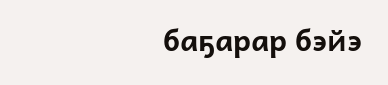баҕарар бэйэ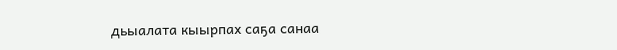дьыалата кыырпах саҕа санаа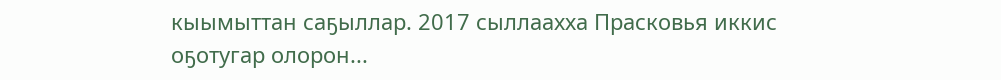кыымыттан саҕыллар. 2017 сыллаахха Прасковья иккис оҕотугар олорон...